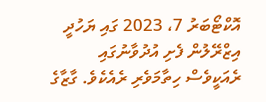އޮކްޓޯބަރު 7، 2023 ގައި ޔަހުދީ އިޒްރޭލުން ފެށި އުދުވާނުގައި ރެއަކީވެސް ހިތާމަވެރި ރެއެކެވެ. ގާޒާގެ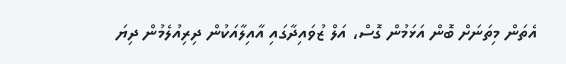އެތަން މިތަނަށް ބޮން އަޅަމުން ގޮސް، އަލް ޒުވައިދާގައި އާއިލާއަކުން ދިރިއުލެމުން ދިޔަ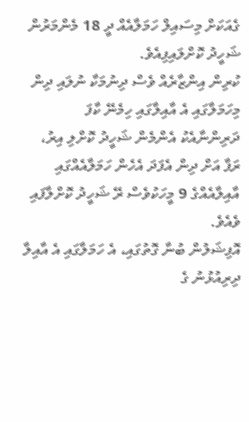ގެއަކަށް މިސައިލް ހަމަލާއެއް ދީ 18 މެންމަރުން ޝަހީދު ކޮށްލައިފިއެވެ.
ކުރިން އިންޒާރެއް ވެސް ދިނުމަކާ ނުލައި ދިން މިހަމަލާގައި އެ އާއިލާގައި ހިމެނޭ ކާފަ ދަރިންނާއެކު އެންމެން ޝަހީދު ކޮށްލި އިރު، ރަފާ އަށް ދިން އެފަދަ އެހެން ހަމަލާއެއްގައި އާއިލާއެއްގެ 9 މީހަކުވެސް ރޭ ޝަހީދު ކޮށްލާފައި ވެއެވެ.
އޮފިޝަލުން ބުނާ ގޮތުގައި، އެ ހަމަލާގައި އެ އާއިލާ ދިރިއުޅުނު ގެ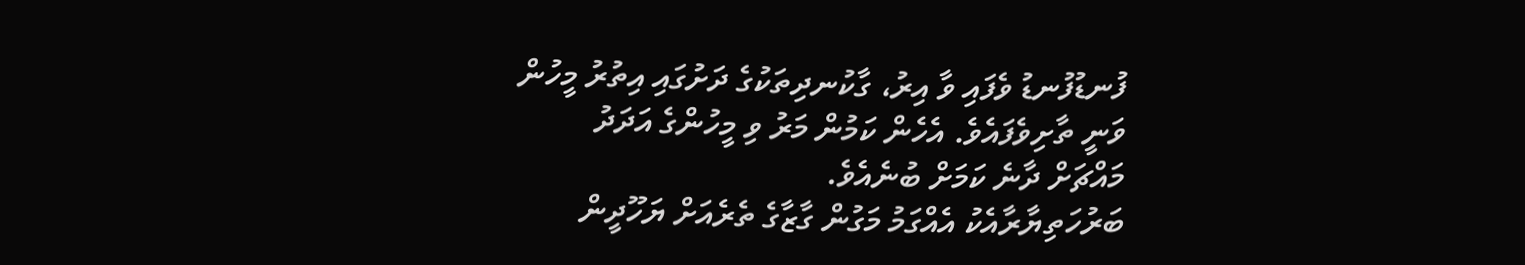ފުނޑުފުނޑު ވެފައި ވާ އިރު، ގާކުނދިތަކުގެ ދަށުގައި އިތުރު މީހުން ވަނީ ތާށިވެފައެވެ. އެހެން ކަމުން މަރު ވި މީހުންގެ އަދަދު މައްޗަށް ދާނެ ކަމަށް ބުނެއެވެ.
ބަރުހަތިޔާރާއެކު އެއްގަމު މަގުން ގާޒާގެ ތެރެއަށް ޔަހޫދީން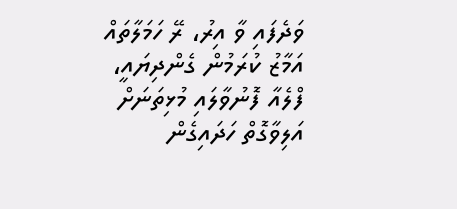ވަދެފައި ވާ އިރު، ރޭ ހަމަލާތައް އަމާޒު ކުރަމުން ގެންދިޔައީ، ފްލެއާ ފޮނުވާލައި މުޅިތަނަށް އަލިވާގޮތް ހަދައިގެން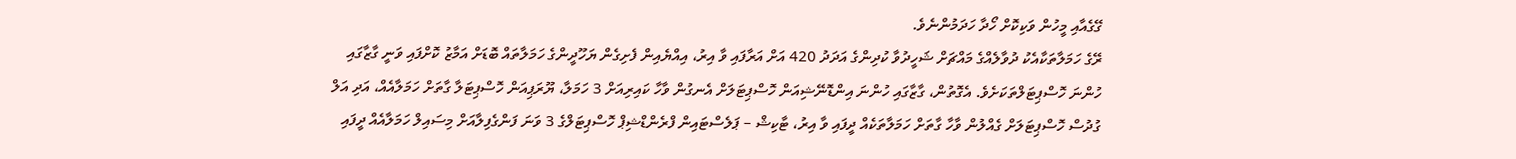ގޭގެއާއި މީހުން ވަކިކޮށް ހޯދާ ހަދަމުންނެވެ.
ރޭގެ ހަމަލާތަކާއެކު ދުވާލެއްގެ މައްޗަށް ޝަހީދުވާ ކުދިންގެ އަދަދު 420 އަށް އަރާފައި ވާ އިރު، އިއްޔެއިން ފެށިގެން ޔަހޫދީންގެ ހަމަލާތައް ބޮޑަށް އަމާޒު ކޮށްފައި ވަނީ ގާޒާގައި ހުންނަ ހޮސްޕިޓަލްތަކަށެވެ. އެގޮތުން، ގާޒާގައި ހުންނަ އިންޑޮނޭޝިއަން ހޮސްޕިޓަލަށް އެނގުން ވާހާ ކައިރިއަށް 3 ހަމަލާ، ޔޫރަޕިއަން ހޮސްޕިޓަލާ ގާތަށް ހަމަލާއެއް، އަދި އަލް ގުދުސް ހޮސްޕިޓަލަށް ގެއްލުން ވާހާ ގާތަށް ހަމަލާތަކެއް ދީފައި ވާ އިރު، ޓާކިޝް – ޕަލެސްޓައިން ފްރެންޑްޝިޕް ހޮސްޕިޓަލްގެ 3 ވަނަ ފަންގެފިލާއަށް މިސައިލް ހަމަލާއެއް ދީފައި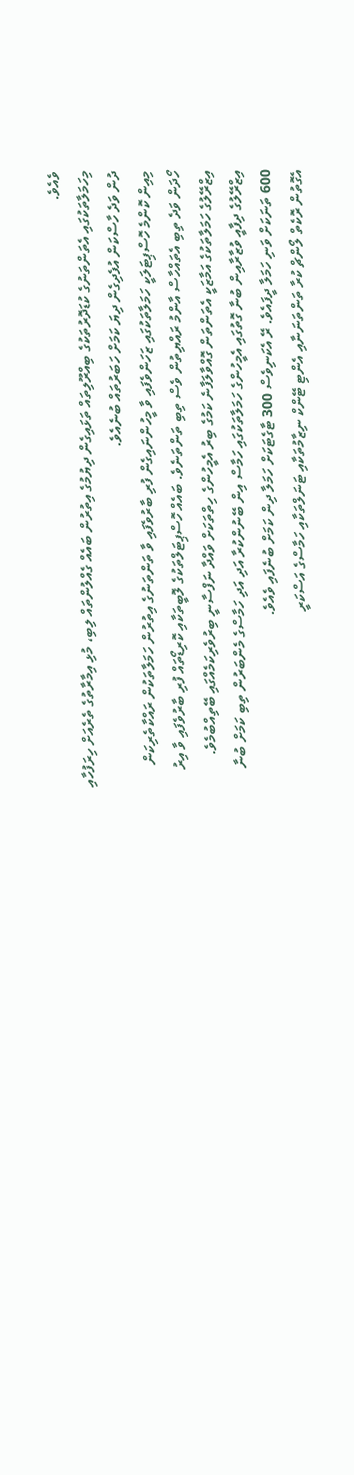ވެއެވެ.
މިހަމަލާތަކުގައި އެތަންތަނުގެ ކުޑަދޮރުތަކުގެ ބިއްރޫލިތައް ތަޅައިގެން ދިޔުމުގެ އިތުރުން ބައެއް ގެއްލުންތައް ލިބި، މުޅި އިމާރާތުގެ ތެރެއަށް ހިރަފުހާއި ދުން ވަދެ ހާސްކަން އުފެދިގެން ދިޔަ ކަމަށް ހަބަރުތައް ބުނެއެވެ.
މިއިން ކޮންމެ ހޮސްޕިޓަލަކީ ހަމަލާތަކުގައި ޒަހަންވެފައި ވާ މީހުންނައިގެން ފުރި ބާރުވެފައި ވާ ތަންތަނުގެ އިތުރުން ހަމަލާތަކުން ރައްކާތެރިކަން ހޯދަން ވަދެ ތިބި އެތައްހާސް އާންމު ރައްޔިތުން ވެސް ތިބި ތަންތަނެވެ. ބައެއް ހޮސްޕިޓަލްތަކުގެ ލޮބީތަކާއި ކޮރިޑޯތައް ފުރި ބާރުވެފައި ވާ އިރު އިޒްރޭލުގެ ހަމަލާތަކުގެ އަމާޒަކީ އެތަންތަން ގޮއްވާލަފާނެ ކަމުގެ ބިރު އެމީހުންގެ ހިތްތަކަށް ވައްދާ ނަފްސާނީ ބިރުވެރިކަމެއްގައި ބޭތިއްބުމެވެ.
އިޒްރޭލުގެ ދިފާއީ ވުޒާރާއިން ބުނާ ގޮތުގައި އެމީހުންގެ ހަމަލާތަކުގައި ހަމާސް އިން ބޭނުންކުރާ އަދި އަދި ހަމާސްގެ މެންބަރުން ތިބި ކަމަށް ބުނާ 600 ތަނަކަށް ވަނި ހަމަލާ ދީފައެވެ. ރޭ އެކަނިވެސް 300 ޓާގެޓަކަށް ހަމަލާ ދިން ކަމަށް ބުނެފައި ވެއެވެ.
އެގޮތުން ރޮކެތް ލޯންޗް ކުރާ ތަންތަނަނާއި އެންޓި ޓޭންކް ނިޒާމުތަކާއި ޓަނަލްތަކާއި ހަމާސްގެ އަސްކަރީ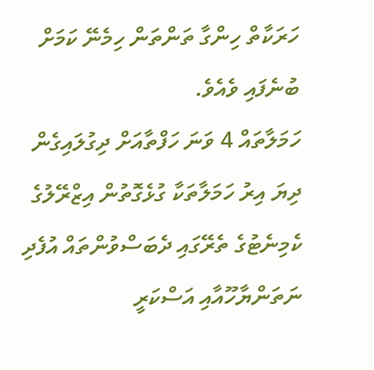ހަރަކާތް ހިންގާ ތަންތަން ހިމެނޭ ކަމަށް ބުނެފައި ވެއެވެ.
ހަމަލާތައް 4 ވަނަ ހަފްތާއަށް ދިގުލައިގެން ދިޔަ އިރު ހަމަލާތަކާ ގުޅެގޮތުން އިޒްރޭލުގެ ކެމިނެޓުގެ ތެރޭގައި ދެބަސްވުންތައް އުފެދި ނަތަންޔާހޫއާއި އަސްކަރީ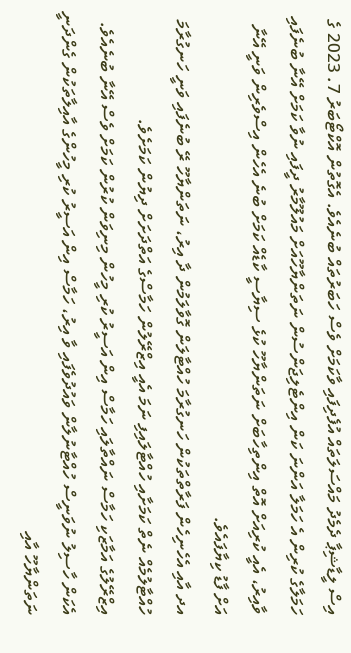އިސް ލީޑާޝިޕާ ދެމެދު މައްސަލަތައް އުފެދިފައި ވާކަމަށް ވެސް ހަބަރުތައް ބުނެއެވެ. އެގޮތުން އޮކްޓޯބަރު 7. 2023 ގެ ހަމަލާގެ ކުރިން އެ ހަމަލާ އަންނަ ކަން އިންޓެލިޖަންސުން ނަތަންޔާހޫއަށް މައުލޫމާރު ދީފައި ނުވާ ކަމަށް އޭނާ ބުނެފައި ވާއިރު، އެއީ ކުރިއަށް އޮތް އިންތިހާބަށް ނަތަންޔާހޫ ކުޅެ ސިޔާސީ ކާޑެއް ކަމަށް ބުނެ އެހެން އިސްވެރިން ވަނީ އޭނާ އަށް ފާޑު ކިޔާފައެވެ.
އދ އާއި އެހެނިހެން ފަރާތްތަކުން ހަނގުރާމަ ހުއްޓާލަން ގޮވާލަމުން ދާ އިރު، ނަތަންޔާހޫ ރޭ ބުނެފައި ވަނީ ހަނގުރާމަ ހުއްޓާލުމެއް ނެތް ކަމަށާއި ހުއްޓާލައިފި ނަމަ އެއީ އިޒްރޭލުން ހަމާސްގެ އަތްދަށަށް ދިޔުން ކަމަށެވެ.
އިޒްރޭލުގެ އަމާޒަކި ހަމާސް ނައްތާލައި ހަމާސް އިން އަސީރު ކުރި މީހުން މިނިވަން ކުރުން ކަމަށް ވެސް އޭނާ ބުނެއެވެ. އެކަން ހާސިލު ނުވަނީސް ހުއްޓާނުލާން ވައުދުވެފައި ވާ އިރު، ހަމާސް އިން އަސީރު ކުރި މީހުންގެ އާއިލާތަކުން ގެންދަނީ ނަތަންޔާހޫ އާއި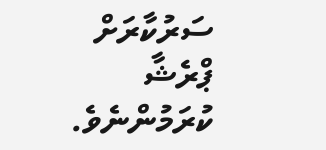ސަރުކާރަށް ޕްރެޝާ ކުރަމުންނެވެ.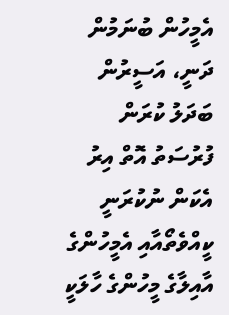އެމީހުން ބުނަމުން ދަނީ، އަސީރުން ބަދަލު ކުރަން ފުރުސަތު އޮތް އިރު އެކަން ނުކުރަނީ ކީއްވެތޯއާއި އެމީހުންގެ އާއިލާގެ މީހުންގެ ހާލަކީ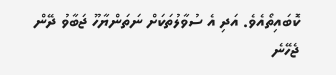ކޮބައިތޯއެވެ. އަދި އެ ސުވާލުތަކަށް ނަތަންޔާހޫ ޖަބާވު ދޭން ޖެހޭނެ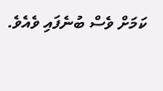ކަމަށް ވެސް ބުނެފައި ވެއެވެ.